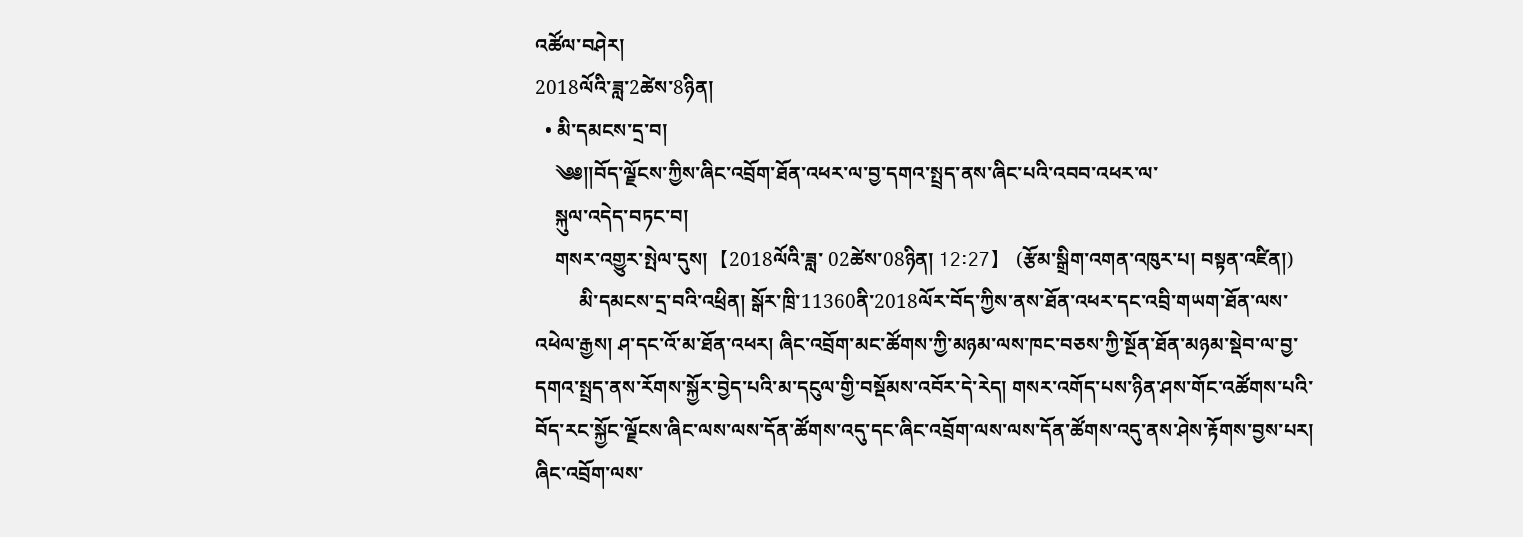འཚོལ་བཤེར།
2018ལོའི་ཟླ་2ཚེས་8ཉིན།
  • མི་དམངས་དྲ་བ།
    ༄༅།།བོད་ལྗོངས་ཀྱིས་ཞིང་འབྲོག་ཐོན་འཕར་ལ་བྱ་དགའ་སྤྲད་ནས་ཞིང་པའི་འབབ་འཕར་ལ་
    སྐུལ་འདེད་བཏང་བ།
    གསར་འགྱུར་སྤེལ་དུས།  【2018ལོའི་ཟླ་ 02ཚེས་08ཉིན། 12:27】   (རྩོམ་སྒྲིག་འགན་འཁུར་པ། བསྟན་འཛིན།)
         མི་དམངས་དྲ་བའི་འཕྲིན། སྒོར་ཁྲི་11360ནི་2018ལོར་བོད་ཀྱིས་ནས་ཐོན་འཕར་དང་འབྲི་གཡག་ཐོན་ལས་འཕེལ་རྒྱས། ཤ་དང་འོ་མ་ཐོན་འཕར། ཞིང་འབྲོག་མང་ཚོགས་ཀྱི་མཉམ་ལས་ཁང་བཅས་ཀྱི་སྔོན་ཐོན་མཉམ་སྡེབ་ལ་བྱ་དགའ་སྤྲད་ནས་རོགས་སྐྱོར་བྱེད་པའི་མ་དངུལ་གྱི་བསྡོམས་འབོར་དེ་རེད། གསར་འགོད་པས་ཉིན་ཤས་གོང་འཚོགས་པའི་བོད་རང་སྐྱོང་ལྗོངས་ཞིང་ལས་ལས་དོན་ཚོགས་འདུ་དང་ཞིང་འབྲོག་ལས་ལས་དོན་ཚོགས་འདུ་ནས་ཤེས་རྟོགས་བྱས་པར། ཞིང་འབྲོག་ལས་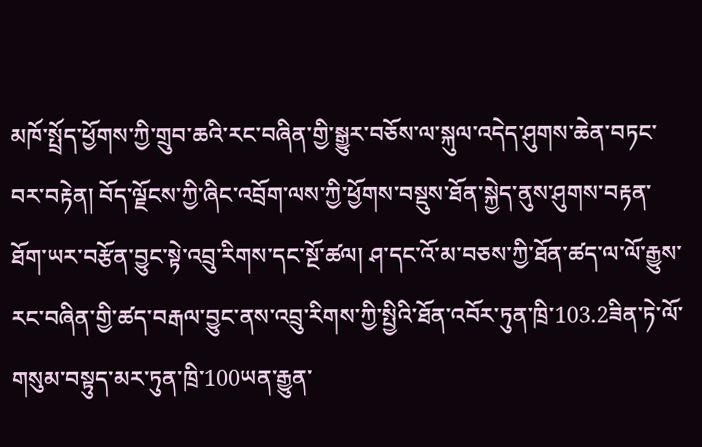མཁོ་སྤྲོད་ཕྱོགས་ཀྱི་གྲུབ་ཆའི་རང་བཞིན་གྱི་སྒྱུར་བཅོས་ལ་སྐུལ་འདེད་ཤུགས་ཆེན་བཏང་བར་བརྟེན། བོད་ལྗོངས་ཀྱི་ཞིང་འབྲོག་ལས་ཀྱི་ཕྱོགས་བསྡུས་ཐོན་སྐྱེད་ནུས་ཤུགས་བརྟན་ཐོག་ཡར་བརྩོན་བྱུང་སྟེ་འབྲུ་རིགས་དང་སྔོ་ཚལ། ཤ་དང་འོ་མ་བཅས་ཀྱི་ཐོན་ཚད་ལ་ལོ་རྒྱུས་རང་བཞིན་གྱི་ཚད་བརྒལ་བྱུང་ནས་འབྲུ་རིགས་ཀྱི་སྤྱིའི་ཐོན་འབོར་ཏུན་ཁྲི་103.2ཟིན་ཏེ་ལོ་གསུམ་བསྟུད་མར་ཏུན་ཁྲི་100ཡན་རྒྱུན་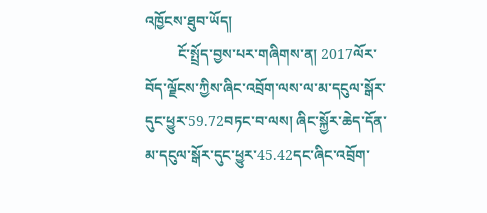འཁྱོངས་ཐུབ་ཡོད།
         ངོ་སྤྲོད་བྱས་པར་གཞིགས་ན། 2017ལོར་བོད་ལྗོངས་ཀྱིས་ཞིང་འབྲོག་ལས་ལ་མ་དངུལ་སྒོར་དུང་ཕྱུར་59.72བཏང་བ་ལས། ཞིང་སྐྱོར་ཆེད་དོན་མ་དངུལ་སྒོར་དུང་ཕྱུར་45.42དང་ཞིང་འབྲོག་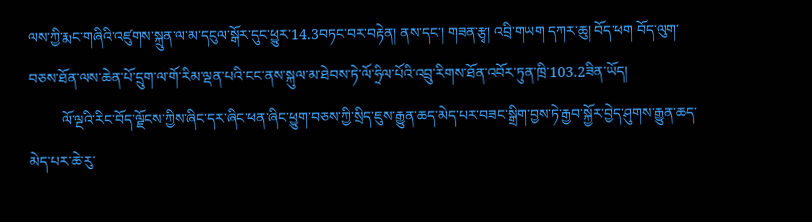ལས་ཀྱི་རྨང་གཞིའི་འཛུགས་སྐྲུན་ལ་མ་དངུལ་སྒོར་དུང་ཕྱུར་14.3བཏང་བར་བརྟེན། ནས་དང་། གཟན་རྩྭ། འབྲི་གཡག དཀར་ཆུ། བོད་ཕག བོད་ལུག་བཅས་ཐོན་ལས་ཆེན་པོ་དྲུག་ལ་གོ་རིམ་ལྡན་པའི་ངང་ནས་སྐུལ་མ་ཐེབས་ཏེ་ལོ་ཧྲིལ་པོའི་འབྲུ་རིགས་ཐོན་འབོར་ཏུན་ཁྲི་103.2ཟིན་ཡོད།
         ལོ་ལྔའི་རིང་བོད་ལྗོངས་ཀྱིས་ཞིང་དར་ཞིང་ཕན་ཞིང་ཕྱུག་བཅས་ཀྱི་སྲིད་ཇུས་རྒྱུན་ཆད་མེད་པར་བཟང་སྒྲིག་བྱས་ཏེ་རྒྱབ་སྐྱོར་བྱེད་ཤུགས་རྒྱུན་ཆད་མེད་པར་ཆེ་རུ་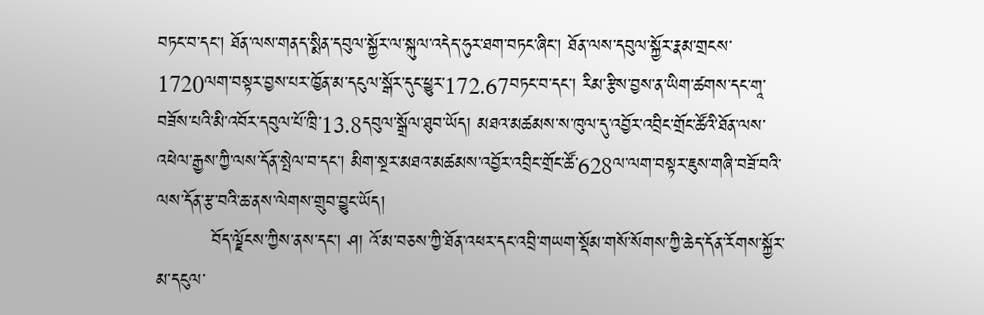བཏང་བ་དང་། ཐོན་ལས་གནད་སྨིན་དབུལ་སྐྱོར་ལ་སྐུལ་འདེད་ཧུར་ཐག་བཏང་ཞིང་། ཐོན་ལས་དབུལ་སྐྱོར་རྣམ་གྲངས་1720ལག་བསྟར་བྱས་པར་ཁྱོན་མ་དངུལ་སྒོར་དུང་ཕྱུར་172.67བཏང་བ་དང་། རིམ་རྩིས་བྱས་ན་ཡིག་ཚགས་དང་གཱ་བཟོས་པའི་མི་འབོར་དབུལ་པོ་ཁྲི་13.8དབུལ་སྒྲོལ་ཐུབ་ཡོད། མཐའ་མཚམས་ས་ཁུལ་དུ་འབྱོར་འབྲིང་གྲོང་ཚོའི་ཐོན་ལས་འཕེལ་རྒྱས་ཀྱི་ལས་དོན་སྤེལ་བ་དང་། མིག་སྔར་མཐའ་མཚམས་འབྱོར་འབྲིང་གྲོང་ཚོ་628ལ་ལག་བསྟར་ཇུས་གཞི་བཟོ་བའི་ལས་དོན་རྩ་བའི་ཆ་ནས་ལེགས་གྲུབ་བྱུང་ཡོད།
         བོད་ལྗོངས་ཀྱིས་ནས་དང་། ཤ། འོ་མ་བཅས་ཀྱི་ཐོན་འཕར་དང་འབྲི་གཡག་སྡོམ་གསོ་སོགས་ཀྱི་ཆེད་དོན་རོགས་སྐྱོར་མ་དངུལ་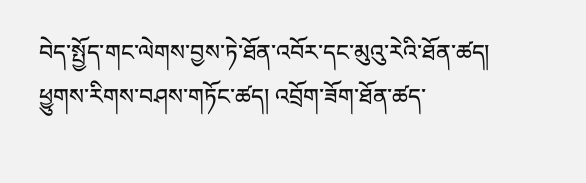བེད་སྤྱོད་གང་ལེགས་བྱས་ཏེ་ཐོན་འབོར་དང་མུའུ་རེའི་ཐོན་ཚད། ཕྱུགས་རིགས་བཤས་གཏོང་ཚད། འབྲོག་ཟོག་ཐོན་ཚད་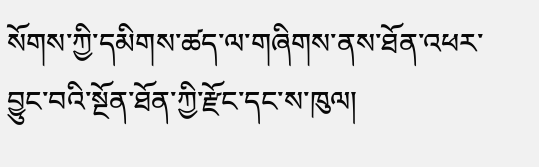སོགས་ཀྱི་དམིགས་ཚད་ལ་གཞིགས་ནས་ཐོན་འཕར་བྱུང་བའི་སྔོན་ཐོན་ཀྱི་རྫོང་དང་ས་ཁུལ།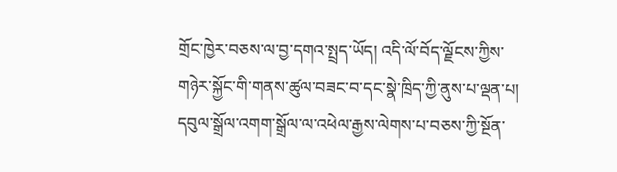གྲོང་ཁྱེར་བཅས་ལ་བྱ་དགའ་སྤྲད་ཡོད། འདི་ལོ་བོད་ལྗོངས་ཀྱིས་གཉེར་སྐྱོང་གི་གནས་ཚུལ་བཟང་བ་དང་སྣེ་ཁྲིད་ཀྱི་ནུས་པ་ལྡན་པ། དབུལ་སྒྲོལ་འགག་སྒྲོལ་ལ་འཕེལ་རྒྱས་ལེགས་པ་བཅས་ཀྱི་སྔོན་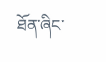ཐོན་ཞིང་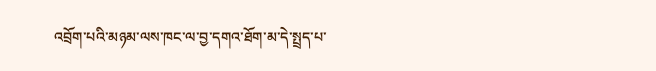འབྲོག་པའི་མཉམ་ལས་ཁང་ལ་བྱ་དགའ་ཐོག་མ་དེ་སྤྲད་པ་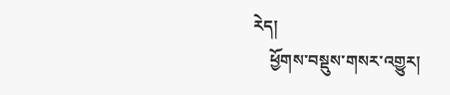རེད།
    ཕྱོགས་བསྡུས་གསར་འགྱུར།